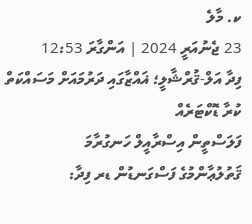ކ. މާލެ
23 ޖެނުއަރީ 2024 | އަންގާރަ 12:53
ފިދާ އަލް-ޤުރްޝާލީ؛ ޣައްޒާގައި ދަރުމައަށް މަސައްކަތް ކުރާ ޑޮކްޓަރެއް
ފަލަސްތީން އިސްރާއީލް ހަނގުރާމަ
ޤަތުލުޢާންމުގެ ފަސްގަނޑުން ޑރ ފިދާ: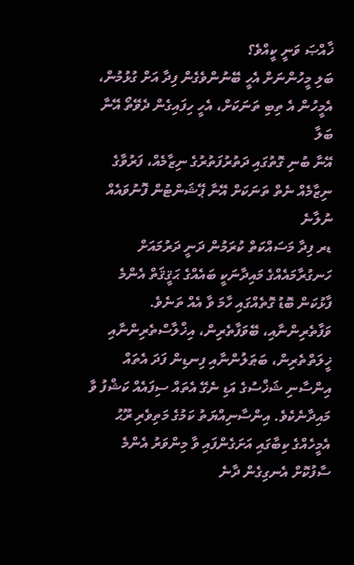ޚާއްޞަ ވަނީ ކީއްވެ؟
ބަލި މީހުންނަށް އެހީ ބޭނުންވެގެން ފިދާ އަށް ގުޅުމުން، އެމީހުން އެ ތިބި ތަނަކަށް، އެހީ ހިފައިގެން ދެވޭތޯ އޭނާ ބަލާ
އޭނާ ބުނި ގޮތުގައި ދަތުރުފަތުރުގެ ނިޒާމެއް، ފަރުވާގެ ނިޒާމެއް ނެތް ތަނަކަށް އޭނާ ޕޭޝަންޓުން ފޮނުވައެއް ނުލާނެ
ޑރ ފިދާ މަސައްކަތް ކުރަމުން ދަނީ ދަރުމައަށް
ހަނގުރާމައެއްގެ މައިދާނަކީ ބައެއްގެ ޙަޤީޤަތް އެންމެ ފާޅުކަން ބޮޑު ގޮތެއްގައި ހާމަ ވާ އެއް ތަނެވެ. ވަފާތެރިންނާއި، ބޭވަފާތެރިން، އިޚްލާސްތެރިންނާއި ޚީލަތްތެރިން، ބަޠަލުންނާއި ފިނޑިން ފަދަ އެތައް އިންސާނި ޝަޚްސުގެ އަޑި ނެގޭ އެތައް ސިފައެއް ކަޝްފު ވާ މައިދާނެކެވެ. އިންސާނިއްޔަތު ކަމުގެ މަތިވެރި ރޫޙު އެމީހެއްގެ ކިބާގައި އަށަގެންފައި ވާ މިންވަރު އެންމެ ސާފުކޮށް އެނގިގެން ދާނެ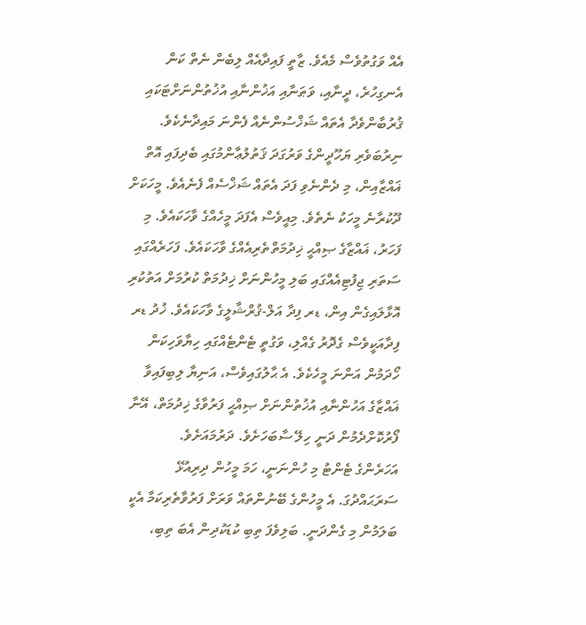އެއް ވަގުތުވެސް މެއެވެ. ޒާތީ ފައިދާއެއް ލިބެން ނެތް ކަން އެނގިހުރެ، ދީނާއި، ވަޠަނާއި އަޚުންނާއި އުޚުތުންނަށްޓަކައި ޤުރުބާންވެދާ އެތައް ޝަޚްސުންނެއް ފެންނަ މައިދާނެކެވެ.
ނިރުބަވެރި ޔަހޫދީންގެ ވަރުގަދަ ޤަތުލުޢާންމުގައި ބެދިފައި އޮތް ޣައްޒާއިން، މި ދެންނެވި ފަދަ އެތައް ޝަޚްސެއް ފެނެއެވެ. މީހަކަށް ދޫކުރާނެ މީހަކު ނެތެވެ. މިއީވެސް އެފަދަ މީހެއްގެ ވާހަކައެވެ. މި ފަހަރު، ޣައްޒާގެ ޞިއްޙީ ޚިދުމަތްތެރިއެއްގެ ވާހަކައެވެ. ފަހަރެއްގައި ސަތަރި ޖިފުޓިއެއްގައި ބަލި މީހުންނަށް ޚިދުމަތް ކުރުމަށް އަތުކުރި އޮޅާލައިގެން އިން، ޑރ ފިދާ އަލް-ޤުރްޝާލީގެ ވާހަކައެވެ. ޚުދު ޑރ ފިދާއަކީވެސް ގެދޮރު ގެއްލި، ވަގުތީ ޓެންޓެއްގައި ހިޔާވަހިކަން ހޯދަމުން އަންނަ މީހެކެވެ. އެ ޙާލުގައިވެސް، އަނިޔާ ލިބިފައިވާ ޣައްޒާގެ އަހުންނާއި އުޚުތުންނަށް ޞިއްޙީ ފަރުވާގެ ޚިދުމަތް، އޭނާ ފޯރުކޮށްދެމުން ދަނީ ހިލޭ ސާބަހަށެވެ. ދަރުމައަށެވެ.
އަހަރެންގެ ޓެންޓު މި ހުންނަނީ، ހަމަ މީހުން ދިރިއުޅޭ ސަރަޙައްދުގަ. އެ މީހުންގެ ބޭނުންތައް ވަރަށް ފަރުވާތެރިކަމާ އެކީ ބަލަމުން މި ގެންދަނީ. ބަލިވެފަ ތިބި ކުޑަކުދިން އެބަ ތިބި،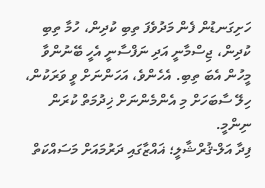ހަށިގަނޑުން ފެން މަދުވެފަ ތިބި ކުދިން، ހުމާ ތިބި ކުދިން، ޖިސްމާނީ އަދި ނަފްސާނީ އެހީ ބޭނުންވާ މީހުން އެބަ ތިބި. އެހެންވެ، އަހަންނަށް ވީ ވަރަކުން، ހިލޭ ސާބަހަށް މި އެންމެންނަށް ޚިދުމަތް ކުރަން ނިންމީ.
ފިދާ އަލް-ޤުރްޝާލީ؛ ޣައްޒާގައި ދަރުމައަށް މަސައްކަތް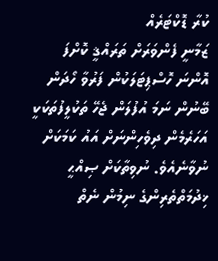ކުރާ ޑޮކްޓަރެއް
ޒަމާނީ ފެންވަރަށް ތަރައްޤީ ކޮށްފަ އޮންނަ ހޮސްޕިޓަލަކުން ފަރުވާ ހޯދަން ބޭނުން ނަމަ އުފުލަން ޖެހޭ ތަކުލީފުތަކަކީ އަހަރެމެން ދިވެހިންނަށް އައު ކަމަކަށް ނުވާނެއެވެ. ނުވިތާކަށް ޞިއްޙީ ޚިދުމަތްތެރިންގެ ނިމުން ނެތް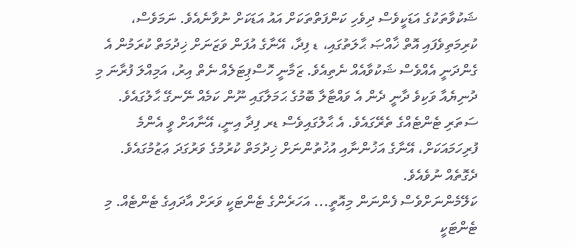ޝަކުވާތަކުގެ އަޑަކީވެސް ދިވެހި ކަންފަތްތަކަށް އައު އަޑަކަށް ނުވާނެއެވެ. ނަމަވެސް، ކުރިމަތިވެފައި އޮތް ޚާއްޞަ ޙާލަތުގައި، ޑ ފިދާ، އޭނާގެ އުފަން ވަޒަނަށް ޚިދުމަތް ކުރަމުން އެ ގެންދަނީ އެއްވެސް ޝަކުވާއެއް ނެތިއެވެ. ޒަމާނީ ހޮސްޕިޓަލެއް ނެތް އިރު، އަމިއްލަ ފުރާނަ މި ދުނިޔެއާ ވަކިވެ ދާނީ ދެން އެ ވައްޓާލާ ބޮމުގެ ޙަމަލާގައި ނޫން ކަމެއް ނޭނގޭ ޙާލުގައެވެ. ސަތަރި ޓެންޓެއްގެ ތެރޭގައެވެ. އެ ޙާލުގައިވެސް ޑރ ފިދާ އިނީ، އޭނާއަށް ވީ އެންމެ ފުރިހަމައަކަށް، އޭނާގެ އަޚުންނާއި އުޚުތުންނަށް ޚިދުމަތް ކުރުމުގެ ވަރުގަދަ ޢަޒުމުގައެވެ. ދެގޮތެއް ނުވެއެވެ.
ކަލޭމެންނަށްވެސް ފެންނަން މިއޮތީ... އަހަރެންގެ ޓެންޓަކީ ވަރަށް އާދައިގެ ޓެންޓެއް. މި ޓެންޓަކީ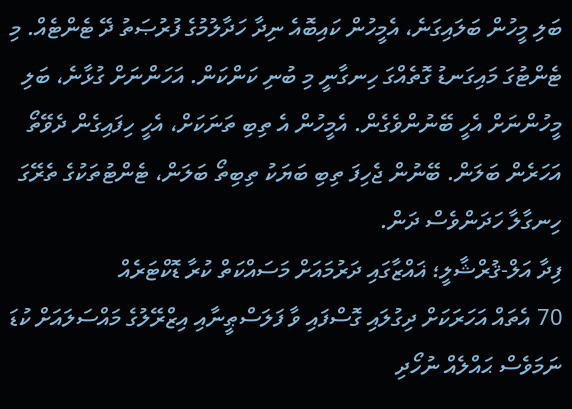ބަލި މީހުން ބަލައިގަނެ، އެމީހުން ކައިބޮއެ ނިދާ ހަދާލުމުގެ ފުރުޞަތު ދޭ ޓެންޓެއް. މި ޓެންޓުގަ މައިގަނޑު ގޮތެއްގަ ހިނގާނީ މި ބުނި ކަންކަން. އަހަންނަށް ގުޅާނެ، ބަލި މީހުންނަށް އެހީ ބޭނުންވެގެން. އެމީހުން އެ ތިބި ތަނަކަށް، އެހީ ހިފައިގެން ދެވޭތޯ އަހަރެން ބަލަން. ބޭނުން ޖެހިފަ ތިބި ބަޔަކު ތިބިތޯ ބަލަން، ޓެންޓުތަކުގެ ތެރޭގަ ހިނގާލާ ހަދަންވެސް ދަން.
ފިދާ އަލް-ޤުރްޝާލީ؛ ޣައްޒާގައި ދަރުމައަށް މަސައްކަތް ކުރާ ޑޮކްޓަރެއް
70 އެތައް އަހަރަކަށް ދިގުލައި ގޮސްފައި ވާ ފަލަސްޠީނާއި އިޒްރޭލުގެ މައްސަލައަށް ކުޑަ ނަމަވެސް ޙައްލެއް ނުހޯދި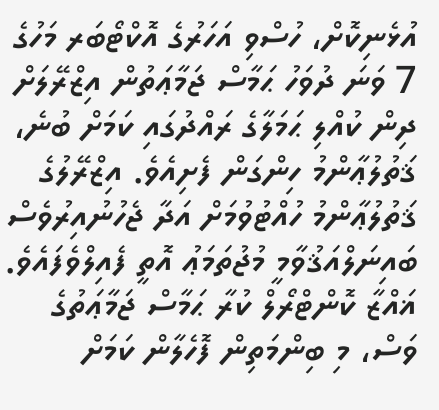އުޅެނިކޮށް، ހުސްވި އަހަރުގެ އޮކްޓޯބަރ މަހުގެ 7 ވަނަ ދުވަހު ޙަމާސް ޖަމާޢަތުން އިޒްރޭލަށް ދިން ކުއްލި ޙަމަލާގެ ރައްދުގައި ކަމަށް ބުނެ، ޤަތުލުޢާންމު ހިންގަން ފެށިއެވެ. އިޒްރޭލުގެ ޤަތުލުޢާންމު ހުއްޓުވުމަށް އަދާ ޖެހުނުއިރުވެސް ބައިނަލްއަޤުވާމީ މުޖުތަމަޢު އޮތީ ފެއިލްވެފައެވެ. ޣައްޒާ ކޮންޓްރޯލް ކުރާ ޙަމާސް ޖަމާޢަތުގެ ވަސް، މި ބިންމަތިން ފޮހެލާން ކަމަށް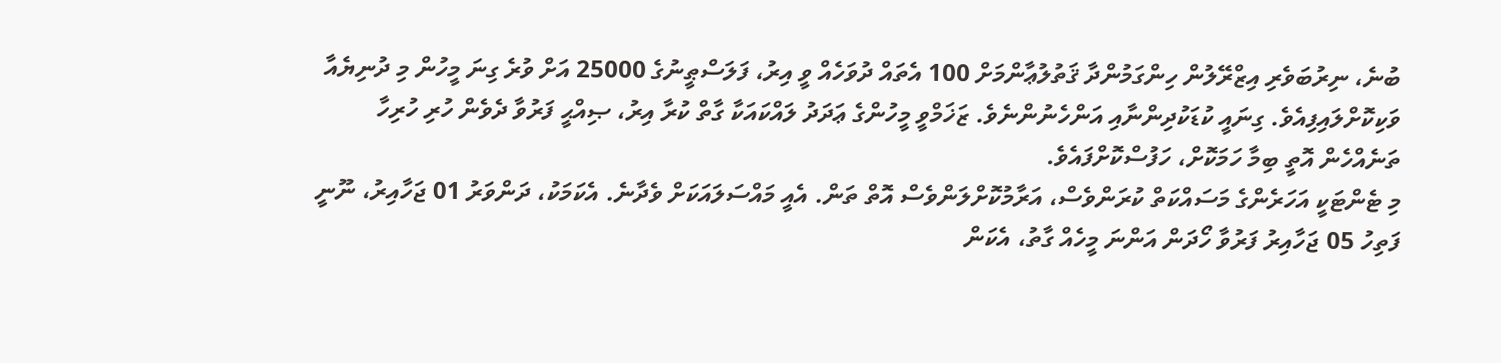ބުނެ، ނިރުބަވެރި އިޒްރޭލުން ހިންގަމުންދާ ޤަތުލުޢާންމަށް 100 އެތައް ދުވަހެއް ވީ އިރު، ފަލަސްޠީނުގެ 25000 އަށް ވުރެ ގިނަ މީހުން މި ދުނިޔެއާ ވަކިކޮށްލައިފިއެވެ. ގިނައީ ކުޑަކުދިންނާއި އަންހެނުންނެވެ. ޒަޚަމްވީ މީހުންގެ ޢަދަދު ލައްކައަކާ ގާތް ކުރާ އިރު، ޞިއްޙީ ފަރުވާ ދެވެން ހުރި ހުރިހާ ތަނެއްހެން އޮތީ ބިމާ ހަމަކޮށް، ހަފުސްކޮށްފައެވެ.
މި ޓެންޓަކީ އަހަރެންގެ މަސައްކަތް ކުރަންވެސް، އަރާމުކޮށްލަންވެސް އޮތް ތަން. އެއީ މައްސަލައަކަށް ވެދާނެ. އެކަމަކު، ދަންވަރު 01 ޖަހާއިރު، ނޫނީ ފަތިހު 05 ޖަހާއިރު ފަރުވާ ހޯދަން އަންނަ މީހެއް ގާތު، އެކަން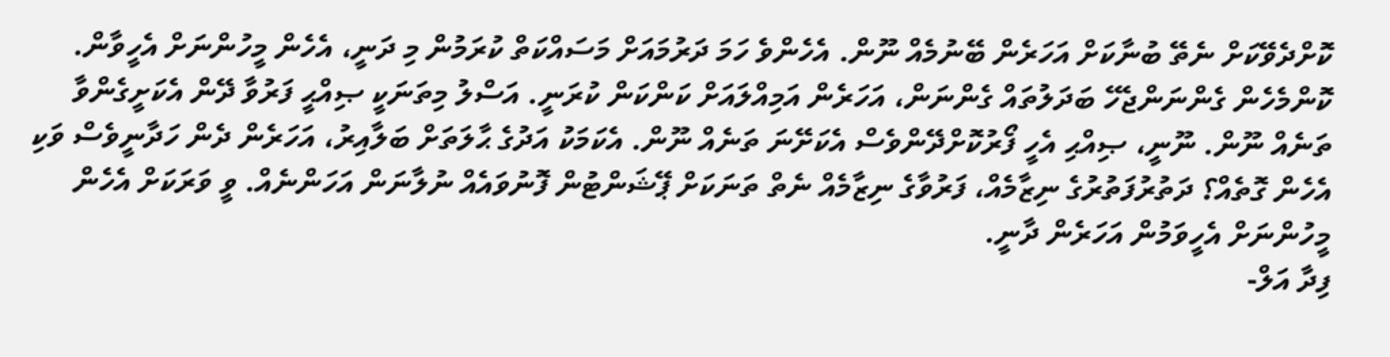ކޮށްދެވޭކަށް ނެތޭ ބުނާކަށް އަހަރެން ބޭނުމެއް ނޫން. އެހެންވެ ހަމަ ދަރުމައަށް މަސައްކަތް ކުރަމުން މި ދަނީ، އެހެން މީހުންނަށް އެހީވާން. ކޮންމެހެން ގެންނަންޖެހޭ ބަދަލުތައް ގެންނަން، އަހަރެން އަމިއްލައަށް ކަންކަން ކުރަނީ. އަސްލު މިތަނަކީ ޞިއްޙީ ފަރުވާ ދޭން އެކަށީގެންވާ ތަނެއް ނޫން. ނޫނީ، ޞިއްޙި އެހީ ފޯރުކޮށްދޭންވެސް އެކަށޭނަ ތަނެއް ނޫން. އެކަމަކު އަދުގެ ޙާލަތަށް ބަލާއިރު، އަހަރެން ދެން ހަދާނީވެސް ވަކި އެހެން ގޮތެއް؟ ދަތުރުފަތުރުގެ ނިޒާމެއް، ފަރުވާގެ ނިޒާމެއް ނެތް ތަނަކަށް ޕޭޝަންޓުން ފޮނުވައެއް ނުލާނަން އަހަންނެއް. ވީ ވަރަކަށް އެހެން މީހުންނަށް އެހީވަމުން އަހަރެން ދާނީ.
ފިދާ އަލް-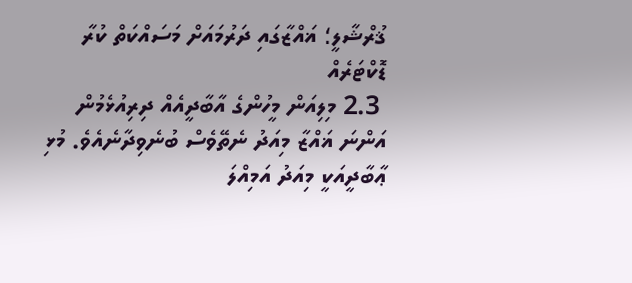ޤުރްޝާލީ؛ ޣައްޒާގައި ދަރުމައަށް މަސައްކަތް ކުރާ ޑޮކްޓަރެއް
 2.3 މިލިއަން މީހުންގެ އާބާދީއެއް ދިރިއުޅެމުން އަންނަ ޣައްޒާ މިއަދު ނެތޭވެސް ބުނެވިދާނެއެވެ. މުޅި ޢާބާދީއަކީ މިއަދު އަމިއްލަ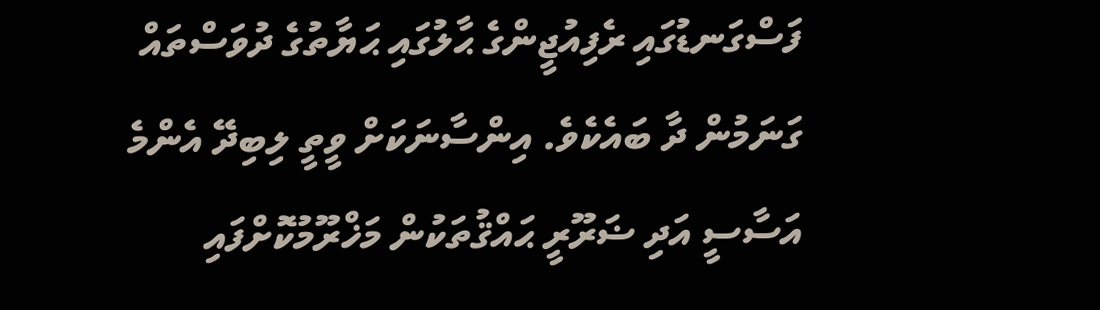ފަސްގަނޑުގައި ރެފިއުޖީންގެ ޙާލުގައި ޙަޔާތުގެ ދުވަސްތައް ގަނަމުން ދާ ބައެކެވެ. އިންސާނަކަށް ވީތީ ލިބިދޭ އެންމެ އަސާސީ އަދި ޟަރޫރީ ޙައްޤުތަކުން މަޚްރޫމުކޮށްފައި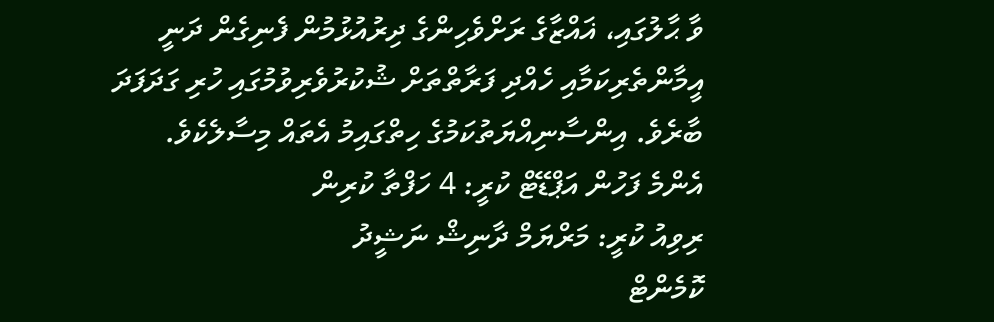ވާ ޙާލުގައި، ޣައްޒާގެ ރަށްވެހިންގެ ދިރުއުޅުމުން ފެނިގެން ދަނީ އީމާންތެރިކަމާއި ހެއްދި ފަރާތްތަށް ޝުކުރުވެރިވުމުގައި ހުރި ގަދަފަދަ ބާރެވެ. އިންސާނިއްޔަތުކަމުގެ ހިތްގައިމު އެތައް މިސާލެކެވެ.
އެންމެ ފަހުން އަޕްޑޭޓް ކުރީ: 4 ހަފްތާ ކުރިން
ރިވިއު ކުރީ: މަރްޔަމް ދާނިޝް ނަޝީދު
ކޮމެންޓް